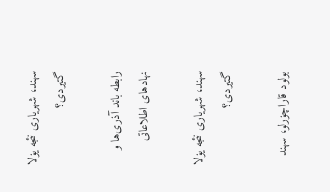سهند، شهریاری نئجه یۏلا گتیردی؟

رابطه باند آذری‌ها و نهادهای اطلاعاتی

سهند، شهریاری نئجه یۏلا گتیردی؟

بولود قاراچۏرلو، سهند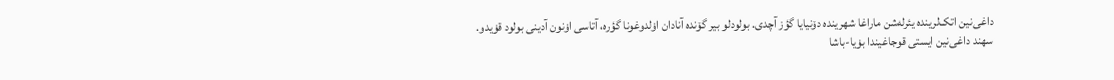داغی‌نین اتک‌لرینده یئرله‌شن ماراغا شهرینده دۆنیایا گؤز آچدی. بولودلو بیر گۆنده آنادان اۏلدوغونا گؤره، آتاسی اۏنون آدینی بولود قۏیدو. سهند داغی‌نین ایستی قوجاغیندا بۏیا-باشا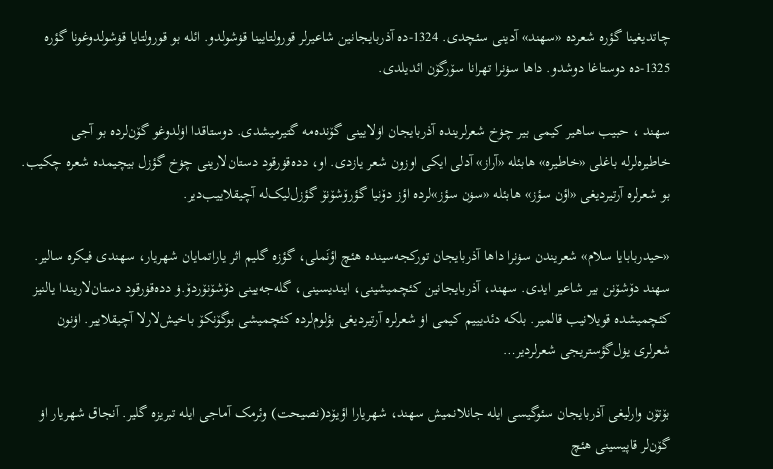چاتدیغینا گؤره شعرده «سهند» آدینی سئچدی. 1324-ده آذربایجانین شاعیرلر قورولتایینا قۏشولدو. ائله بو قورولتایا قۏشولدوغونا گؤره 1325-ده دوستاغا دوشدو. داها سۏنرا تهرانا سۆرگۆن ائدیلدی.

سهند ، حبیب ساهیر کیمی بیر چۏخ شعرلرینده آذربایجان اۏلایینی گۆنده‌مه‌ گتیرمیشدی. دوستاقدا اۏلدوغو گۆن‌لرده بو آجی خاطیره‌لرله باغلی «خاطیره» هابئله «آراز» آدلی ایکی اوزون شعر یازدی. او، دده‌قۏرقود دستان‌لارینی چۏخ گؤزل بیچیمده شعره چکیب. بو شعرلره آرتیردیغی «اؤن سؤز» هابئله «سۏن سؤز»لرده اؤز دۆنیا گؤرۆشۆنۆ گؤزل‌لیک‌له آچیقلاییب‌دیر.

«حیدربابایا سلام» شعریندن سۏنرا داها آذربایجان تورکجه‌سینده هئچ اؤنَملی، گؤزه گلیم اثر یاراتمایان شهریار، سهندی فیکره سالیر. سهند دۆشۆنن بیر شاعیر ایدی. سهند، آذربایجانین کئچمیشینی، ایندیسینی، گله‌جه‌یینی دۆشۆنۆردۆ.ۏ دده‌قۏرقود دستان‌لاریندا یالنیز کئچمیشده قویلانیب قالمیر. بلکه دئدیییم کیمی اۏ شعرلره آرتیردیغی بؤلوم‌لرده کئچمیشی بوگۆنکۆ باخیش‌لارلا آچیقلاییر. اۏنون شعرلری یۏل‌گؤستریجی شعرلردیر…

بۆتۆن وارلیغی آذربایجان سئوگیسی ایله جانلانمیش سهند، شهریارا اؤیۆد(نصیحت) وئرمک آماجی ایله تبریزه گلیر. آنجاق شهریار اۏ گۆن‌لر قاپیسینی هئچ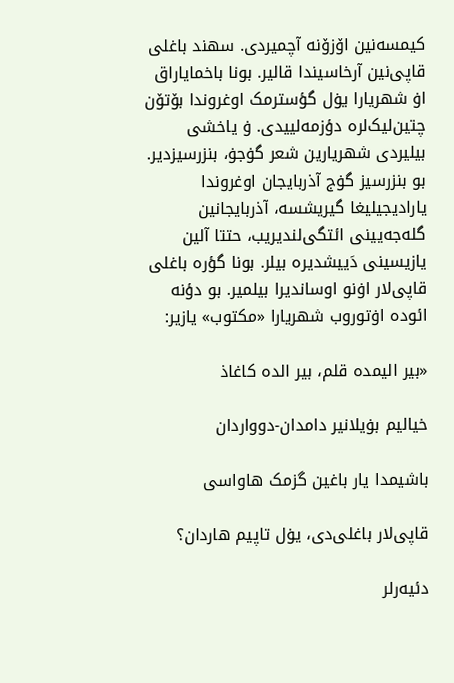کیمسه‌نین اۆزۆنه آچمیردی. سهند باغلی قاپی‌نین آرخاسیندا قالیر. بونا باخمایاراق اۏ شهریارا یۏل گؤسترمک اوغروندا بۆتۆن چتین‌لیک‌لره دؤزمه‌لییدی. ۏ یاخشی بیلیردی شهریارین شعر گۏجۏ، بنزرسیزدیر. بو بنزرسیز گۏج آذربایجان اوغروندا یارادیجیلیغا گیریشسه، آذربایجانین گله‌جه‌یینی ائتگی‌لندیریب، حتتا آلین یازیسینی دَییشدیره بیلر. بونا گؤره باغلی قاپی‌لار اۏنو اوساندیرا بیلمیر. بو دؤنه ائوده اۏتوروب شهریارا «مکتوب» یازیر:

«بیر الیمده قلم، بیر الده کاغاذ

خیالیم بۏیلانیر دامدان-دوواردان

باشیمدا یار باغین گزمک هاواسی

قاپی‌لار باغلی‌دی، یۏل تاپیم هاردان؟

دئیه‌رلر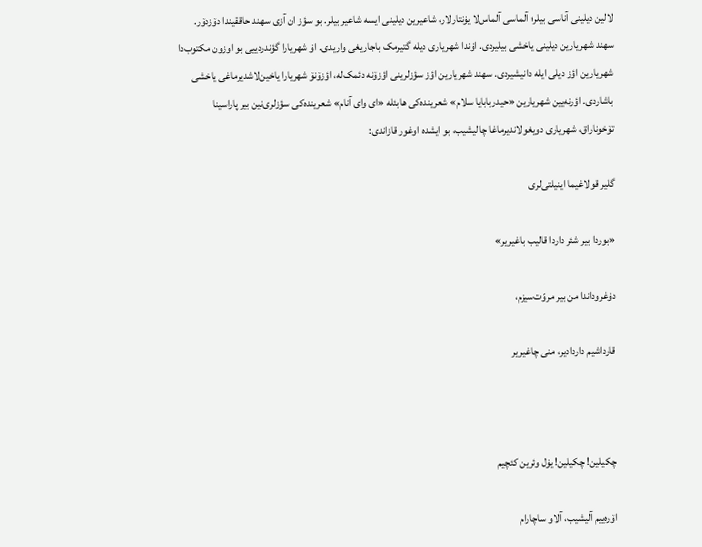لالین دیلینی آناسی بیلر؛ آلماسی آلماس‌لا یۏنتارلار، شاعیرین دیلینی ایسه شاعیر بیلر. بو سؤز ان آزی سهند حاققیندا دۆزدۆر. سهند شهریارین دیلینی یاخشی بیلیردی. اۏندا شهریاری دیله گتیرمک باجاریغی واریدی. اۏ شهریارا گؤندردییی بو اوزون مکتوب‌دا شهریارین اؤز دیلی ایله دانیشیردی. سهند شهریارین اؤز سؤزلرینی اؤزۆنه دئمک‌له، اؤزۆنۆ شهریارا یاخین‌لاشدیرماغی یاخشی باشاردی. اؤرنه‌یین شهریارین «حیدربابایا سلام» شعرینده‌کی هابئله «ای وای آنام» شعرینده‌کی سؤزلری‌نین بیر پاراسینا تۆخوناراق، شهریاری دویغولاندیرماغا چالیشیب، بو ایشده اوغور قازاندی:

گلیر قولاغیما اینیلتی‌لری

«بوردا بیر شئر داردا قالیب باغیریر»

دۏغروداندا من بیر مروّت‌سیزم،

قارداشیم داردادیر، منی چاغیریر



چکیلین! چکیلین! یۏل وئرین کئچیم

اۆره‌ییم آلیشیب، آلاو ساچارام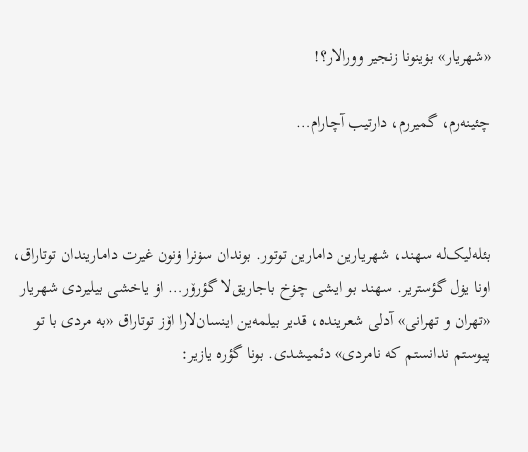«شهریار» بۏینونا زنجیر وورالار؟!

چئینه‌رم، گمیررم، دارتیب آچارام…



بئله‌لیک‌له سهند، شهریارین دامارین توتور. بوندان سۏنرا ۏنون غیرت داماریندان توتاراق، اونا یۏل گؤستریر. سهند بو ایشی چۏخ باجاریق‌لا گؤرۆر… اۏ یاخشی بیلیردی شهریار «تهران و تهرانی» آدلی شعرینده، قدیر بیلمه‌ین اینسان‌لارا اۆز توتاراق «به مردی با تو پیوستم ندانستم که نامردی» دئمیشدی. بونا گؤره یازیر: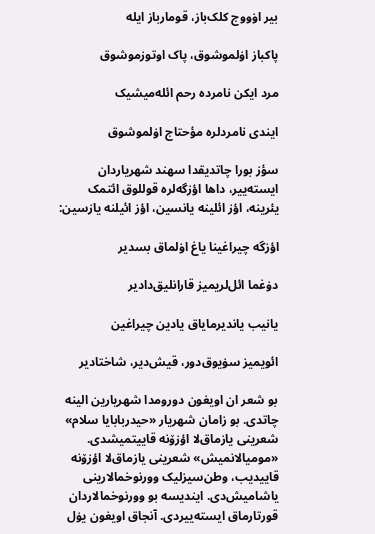بیر اۏووج کلک‌باز، قومارباز ایله

پاکباز اۏلموشوق، پاک اوتوزموشوق

مرد ایکن نامرده رحم ائله‌میشیک

ایندی نامردلره مؤحتاج اۏلموشوق

سؤز بورا چاتدیقدا سهند شهریاردان ایسته‌ییر، داها اؤزگه‌لره قوللوق ائتمک یئرینه، اؤز ائلینه یانسین، اؤز ائیلنه یازسین:

اؤزگه چیراغینا یاغ اۏلماق بسدیر

دۏغما ائل‌لریمیز قارانلیق‌دادیر

یانیب یاندیرمایاق یادین چیراغین

ائویمیز سۏیوق‌دور، قیش‌دیر، شاختادیر

بو شعر ان اویغون دورومدا شهریارین الینه چاتدی. بو زامان شهریار «حیدربابایا سلام» شعرینی یازماق‌لا اؤزۆنه قاییتمیشدی. «مومیالانمیش» شعرینی یازماق‌لا اؤزۆنه قاییدیب، وطن‌سیزلیک وورنوخمالارینی یاشامیش‌دی. ایندیسه بو وورنوخمالاردان قورتارماق ایسته‌ییردی. آنجاق اویغون یۏل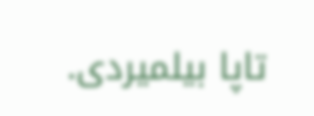تاپا بیلمیردی.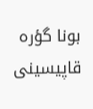بونا گؤره قاپیسینی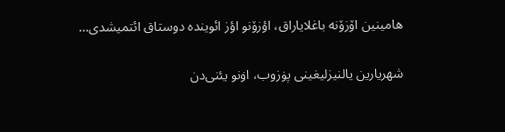هامینین اۆزۆنه باغلایاراق، اؤزۆنو اؤز ائوینده دوستاق ائتمیشدی…

شهریارین یالنیزلیغینی پۏزوب، اۏنو یئنی‌دن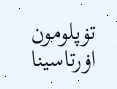تۏپلومون اۏرتاسینا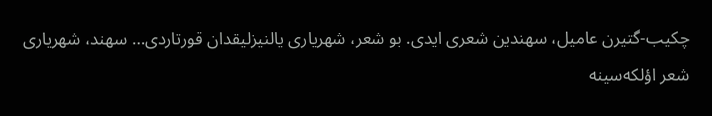چکیب-گتیرن عامیل، سهندین شعری ایدی. بو شعر، شهریاری یالنیزلیقدان قورتاردی… سهند،‌ شهریاری شعر اؤلکه‌سینه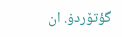گؤتۆردۏ. ان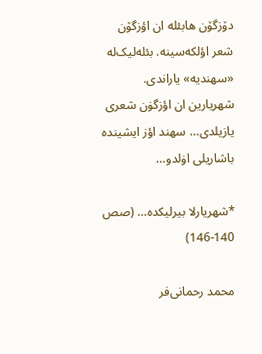دۆزگۆن هابئله ان اؤزگۆن شعر اؤلکه‌سینه. بئله‌لیک‌له «سهندیه» یاراندی. شهریارین ان اؤزگۏن شعری یازیلدی… سهند اؤز ایشینده باشاریلی اۏلدو…

*شهریارلا بیرلیکده… (صص 140-146)

محمد رحمانی‌فر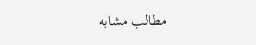مطالب مشابه